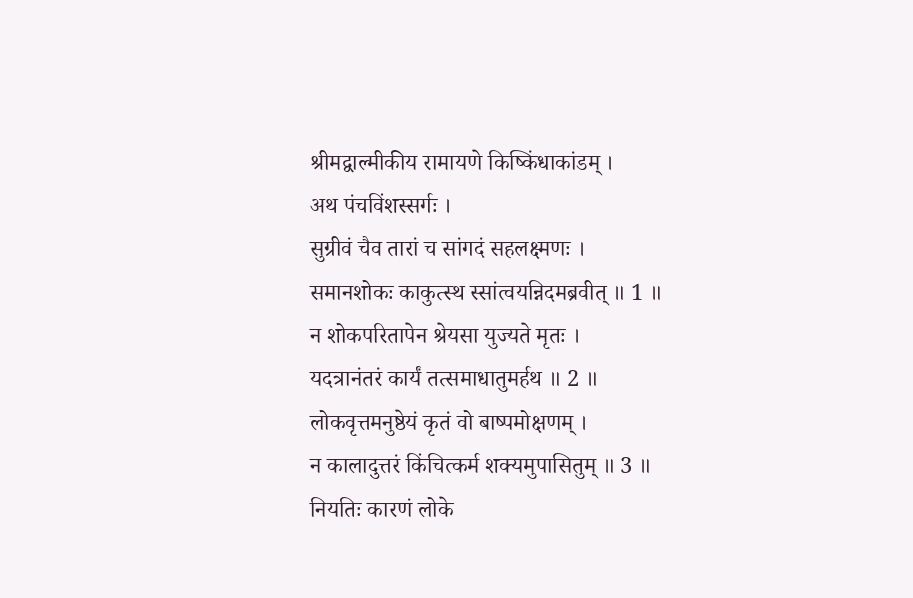श्रीमद्वाल्मीकीय रामायणे किष्किंधाकांडम् ।
अथ पंचविंशस्सर्गः ।
सुग्रीवं चैव तारां च सांगदं सहलक्ष्मणः ।
समानशोकः काकुत्स्थ स्सांत्वयन्निदमब्रवीत् ॥ 1 ॥
न शोकपरितापेन श्रेयसा युज्यते मृतः ।
यदत्रानंतरं कार्यं तत्समाधातुमर्हथ ॥ 2 ॥
लोकवृत्तमनुष्ठेयं कृतं वो बाष्पमोक्षणम् ।
न कालादुत्तरं किंचित्कर्म शक्यमुपासितुम् ॥ 3 ॥
नियतिः कारणं लोके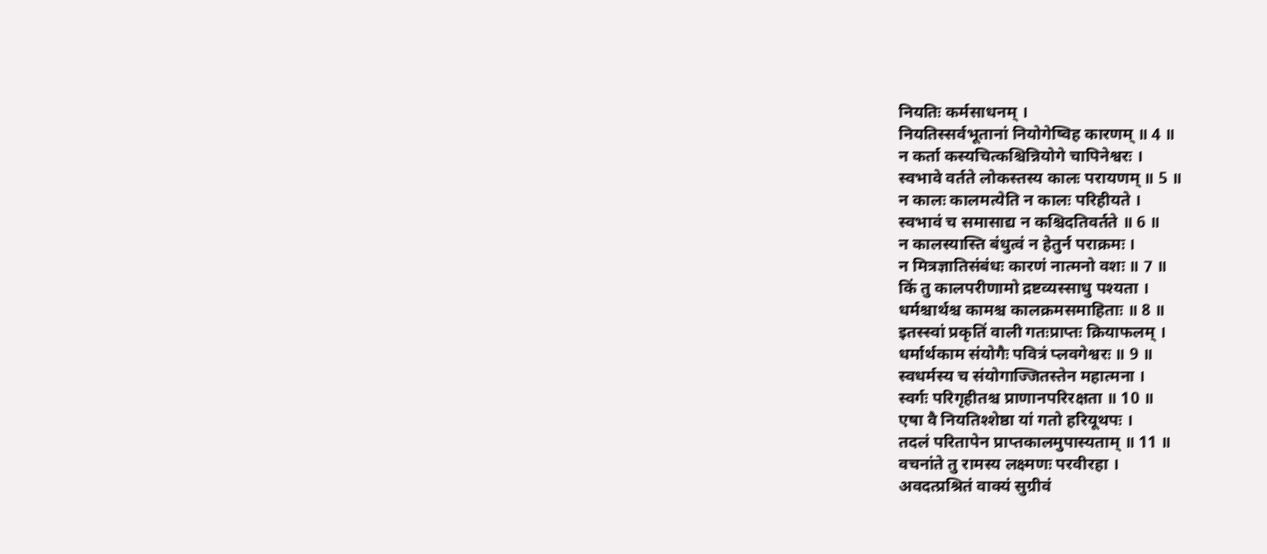नियतिः कर्मसाधनम् ।
नियतिस्सर्वभूतानां नियोगेष्विह कारणम् ॥ 4 ॥
न कर्ता कस्यचित्कश्चिन्नियोगे चापिनेश्वरः ।
स्वभावे वर्तते लोकस्तस्य कालः परायणम् ॥ 5 ॥
न कालः कालमत्येति न कालः परिहीयते ।
स्वभावं च समासाद्य न कश्चिदतिवर्तते ॥ 6 ॥
न कालस्यास्ति बंधुत्वं न हेतुर्न पराक्रमः ।
न मित्रज्ञातिसंबंधः कारणं नात्मनो वशः ॥ 7 ॥
किं तु कालपरीणामो द्रष्टव्यस्साधु पश्यता ।
धर्मश्चार्थश्च कामश्च कालक्रमसमाहिताः ॥ 8 ॥
इतस्स्वां प्रकृतिं वाली गतःप्राप्तः क्रियाफलम् ।
धर्मार्थकाम संयोगैः पवित्रं प्लवगेश्वरः ॥ 9 ॥
स्वधर्मस्य च संयोगाज्जितस्तेन महात्मना ।
स्वर्गः परिगृहीतश्च प्राणानपरिरक्षता ॥ 10 ॥
एषा वै नियतिश्शेष्ठा यां गतो हरियूथपः ।
तदलं परितापेन प्राप्तकालमुपास्यताम् ॥ 11 ॥
वचनांते तु रामस्य लक्ष्मणः परवीरहा ।
अवदत्प्रश्रितं वाक्यं सुग्रीवं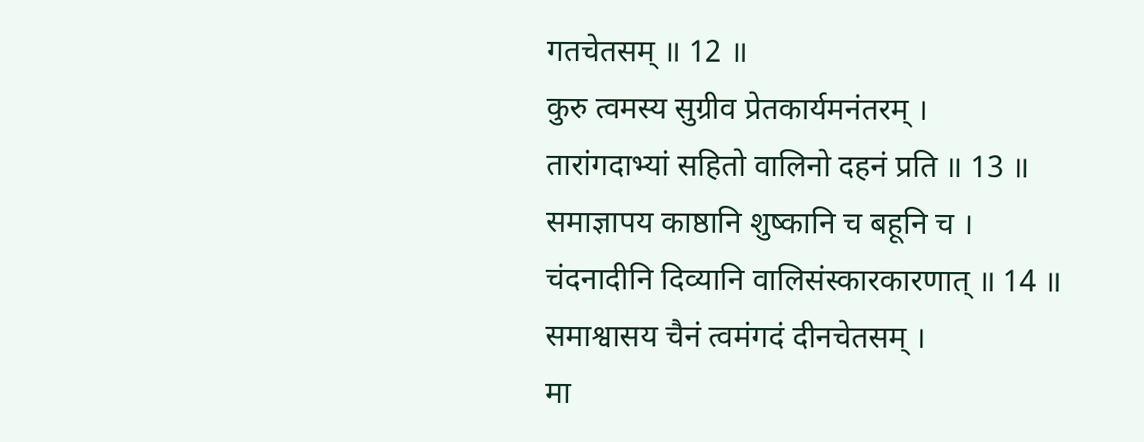गतचेतसम् ॥ 12 ॥
कुरु त्वमस्य सुग्रीव प्रेतकार्यमनंतरम् ।
तारांगदाभ्यां सहितो वालिनो दहनं प्रति ॥ 13 ॥
समाज्ञापय काष्ठानि शुष्कानि च बहूनि च ।
चंदनादीनि दिव्यानि वालिसंस्कारकारणात् ॥ 14 ॥
समाश्वासय चैनं त्वमंगदं दीनचेतसम् ।
मा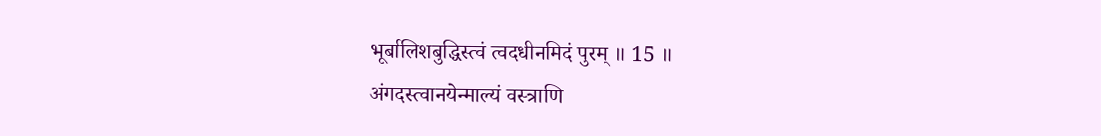भूर्बालिशबुद्धिस्त्वं त्वदधीनमिदं पुरम् ॥ 15 ॥
अंगदस्त्वानयेन्माल्यं वस्त्राणि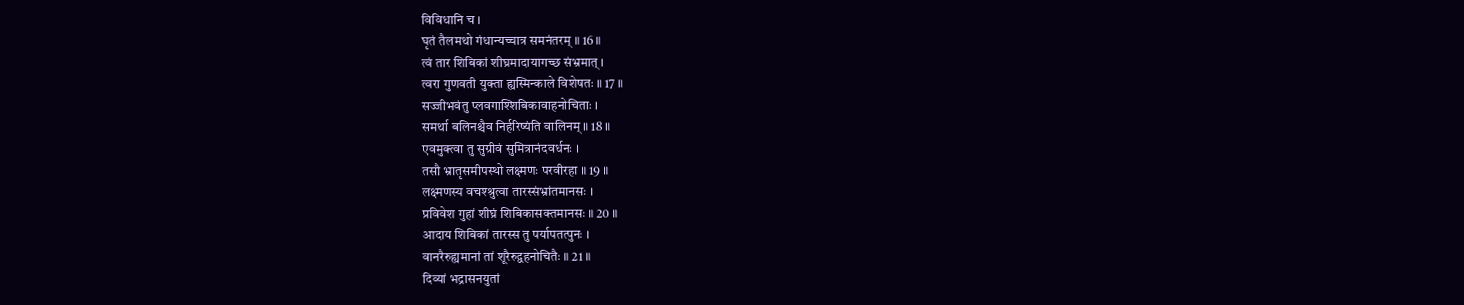विविधानि च ।
घृतं तैलमथो गंधान्यच्चात्र समनंतरम् ॥ 16 ॥
त्वं तार शिबिकां शीघ्रमादायागच्छ संभ्रमात् ।
त्वरा गुणवती युक्ता ह्यस्मिन्काले विशेषतः ॥ 17 ॥
सज्जीभवंतु प्लवगाश्शिबिकावाहनोचिताः ।
समर्था बलिनश्चैव निर्हरिष्यंति वालिनम् ॥ 18 ॥
एवमुक्त्वा तु सुग्रीवं सुमित्रानंदवर्धनः ।
तसौ भ्रातृसमीपस्थो लक्ष्मणः परवीरहा ॥ 19 ॥
लक्ष्मणस्य वचश्श्रुत्वा तारस्संभ्रांतमानसः ।
प्रविवेश गुहां शीघ्रं शिबिकासक्तमानसः ॥ 20 ॥
आदाय शिबिकां तारस्स तु पर्यापतत्पुनः ।
वानरैरुह्यमानां तां शूरैरुद्वहनोचितैः ॥ 21 ॥
दिव्यां भद्रासनयुतां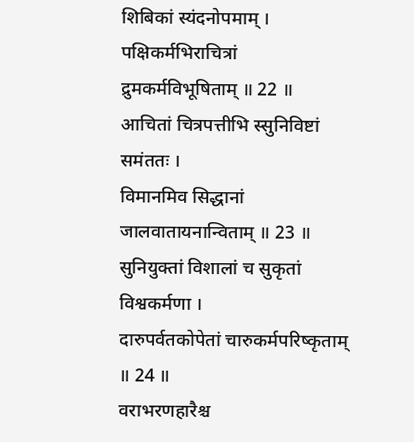शिबिकां स्यंदनोपमाम् ।
पक्षिकर्मभिराचित्रां द्रुमकर्मविभूषिताम् ॥ 22 ॥
आचितां चित्रपत्तीभि स्सुनिविष्टां समंततः ।
विमानमिव सिद्धानां जालवातायनान्विताम् ॥ 23 ॥
सुनियुक्तां विशालां च सुकृतां विश्वकर्मणा ।
दारुपर्वतकोपेतां चारुकर्मपरिष्कृताम् ॥ 24 ॥
वराभरणहारैश्च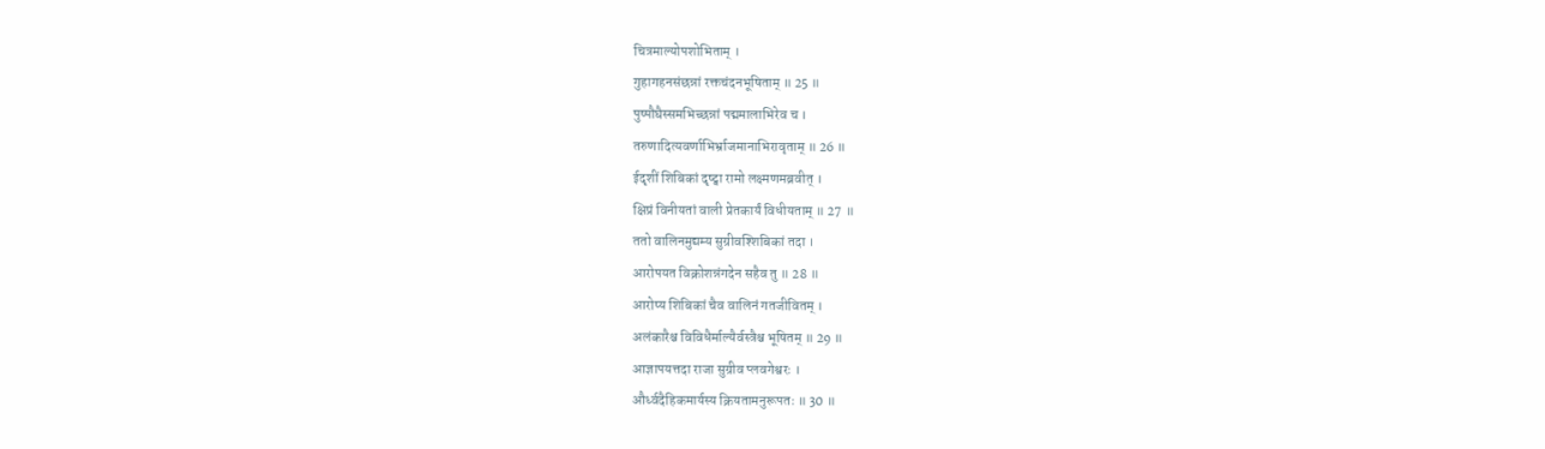चित्रमाल्योपशोभिताम् ।
गुहागहनसंछन्नां रक्तचंदनभूषिताम् ॥ 25 ॥
पुष्पौघैस्समभिच्छन्नां पद्ममालाभिरेव च ।
तरुणादित्यवर्णाभिर्भ्राजमानाभिरावृताम् ॥ 26 ॥
ईदृशीं शिबिकां दृष्ट्वा रामो लक्ष्मणमब्रवीत् ।
क्षिप्रं विनीयतां वाली प्रेतकार्यं विधीयताम् ॥ 27 ॥
ततो वालिनमुद्यम्य सुग्रीवश्शिबिकां तदा ।
आरोपयत विक्रोशन्नंगदेन सहैव तु ॥ 28 ॥
आरोप्य शिबिकां चैव वालिनं गतजीवितम् ।
अलंकारैश्च विविधैर्माल्यैर्वस्त्रैश्च भूषितम् ॥ 29 ॥
आज्ञापयत्तदा राजा सुग्रीव प्लवगेश्वरः ।
और्ध्वदैहिकमार्यस्य क्रियतामनुरूपतः ॥ 30 ॥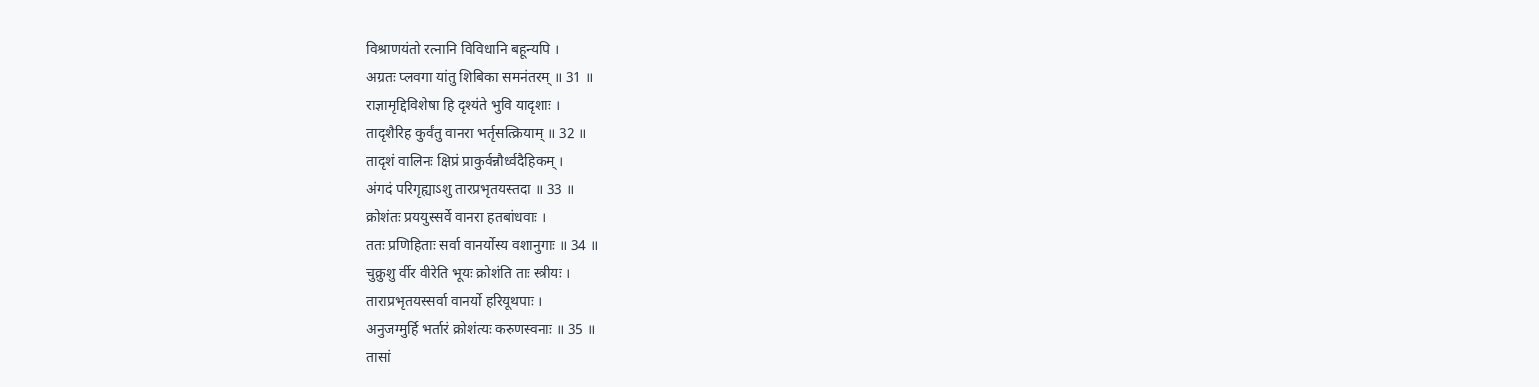विश्राणयंतो रत्नानि विविधानि बहून्यपि ।
अग्रतः प्लवगा यांतु शिबिका समनंतरम् ॥ 31 ॥
राज्ञामृद्दिविशेषा हि दृश्यंते भुवि यादृशाः ।
तादृशैरिह कुर्वंतु वानरा भर्तृसत्क्रियाम् ॥ 32 ॥
तादृशं वालिनः क्षिप्रं प्राकुर्वन्नौर्ध्वदैहिकम् ।
अंगदं परिगृह्याऽशु तारप्रभृतयस्तदा ॥ 33 ॥
क्रोशंतः प्रययुस्सर्वे वानरा हतबांधवाः ।
ततः प्रणिहिताः सर्वा वानर्योस्य वशानुगाः ॥ 34 ॥
चुक्रुशु र्वीर वीरेति भूयः क्रोशंति ताः स्त्रीयः ।
ताराप्रभृतयस्सर्वा वानर्यो हरियूथपाः ।
अनुजग्मुर्हि भर्तारं क्रोशंत्यः करुणस्वनाः ॥ 35 ॥
तासां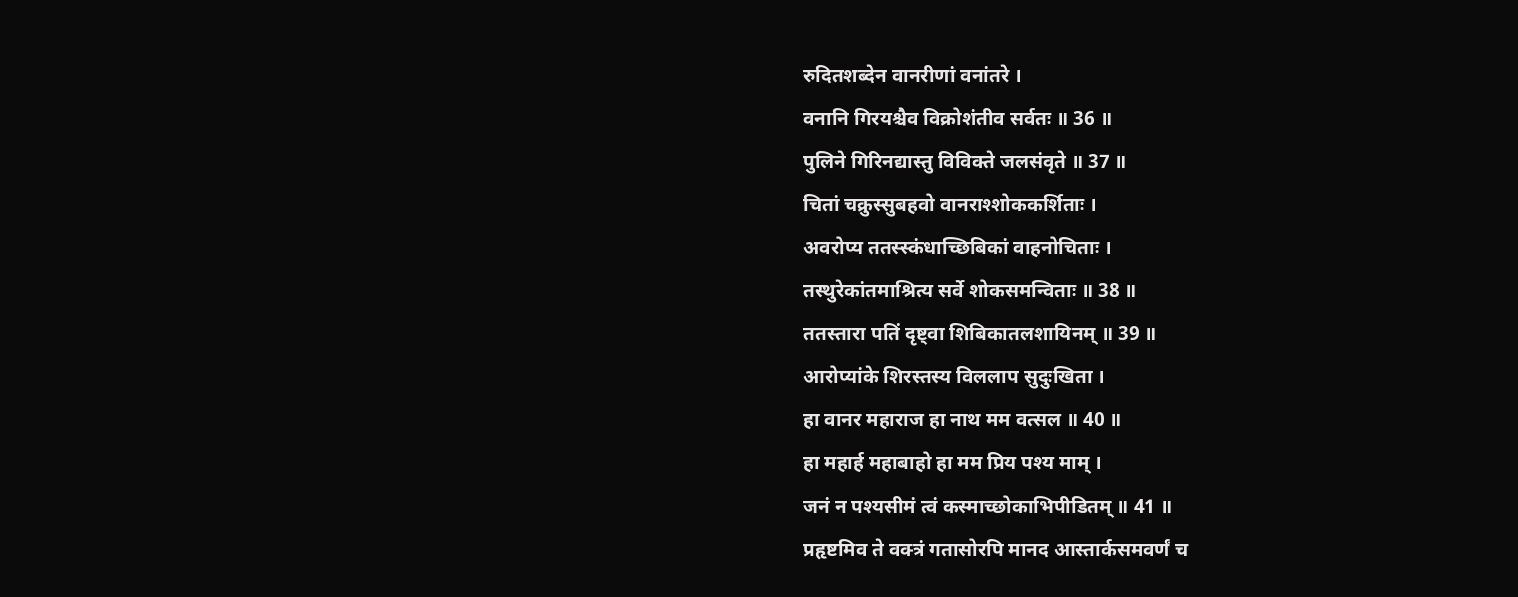रुदितशब्देन वानरीणां वनांतरे ।
वनानि गिरयश्चैव विक्रोशंतीव सर्वतः ॥ 36 ॥
पुलिने गिरिनद्यास्तु विविक्ते जलसंवृते ॥ 37 ॥
चितां चक्रुस्सुबहवो वानराश्शोककर्शिताः ।
अवरोप्य ततस्स्कंधाच्छिबिकां वाहनोचिताः ।
तस्थुरेकांतमाश्रित्य सर्वे शोकसमन्विताः ॥ 38 ॥
ततस्तारा पतिं दृष्ट्वा शिबिकातलशायिनम् ॥ 39 ॥
आरोप्यांके शिरस्तस्य विललाप सुदुःखिता ।
हा वानर महाराज हा नाथ मम वत्सल ॥ 40 ॥
हा महार्ह महाबाहो हा मम प्रिय पश्य माम् ।
जनं न पश्यसीमं त्वं कस्माच्छोकाभिपीडितम् ॥ 41 ॥
प्रहृष्टमिव ते वक्त्रं गतासोरपि मानद आस्तार्कसमवर्णं च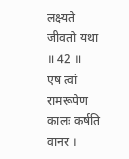लक्ष्यते जीवतो यथा ॥ 42 ॥
एष त्वां रामरूपेण कालः कर्षति वानर ।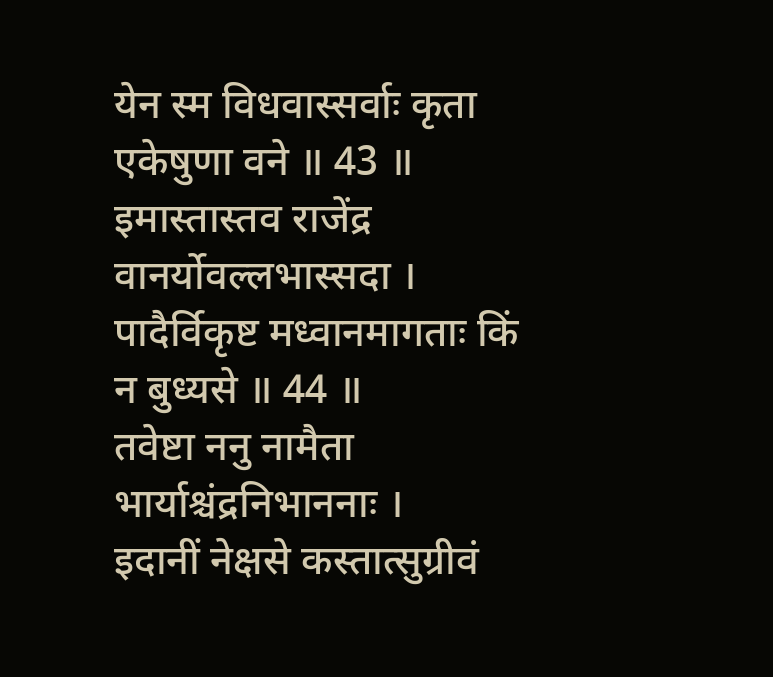येन स्म विधवास्सर्वाः कृता एकेषुणा वने ॥ 43 ॥
इमास्तास्तव राजेंद्र वानर्योवल्लभास्सदा ।
पादैर्विकृष्ट मध्वानमागताः किं न बुध्यसे ॥ 44 ॥
तवेष्टा ननु नामैता भार्याश्चंद्रनिभाननाः ।
इदानीं नेक्षसे कस्तात्सुग्रीवं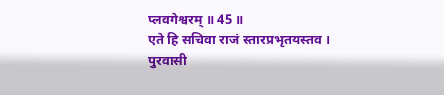प्लवगेश्वरम् ॥ 45 ॥
एते हि सचिवा राजं स्तारप्रभृतयस्तव ।
पुरवासी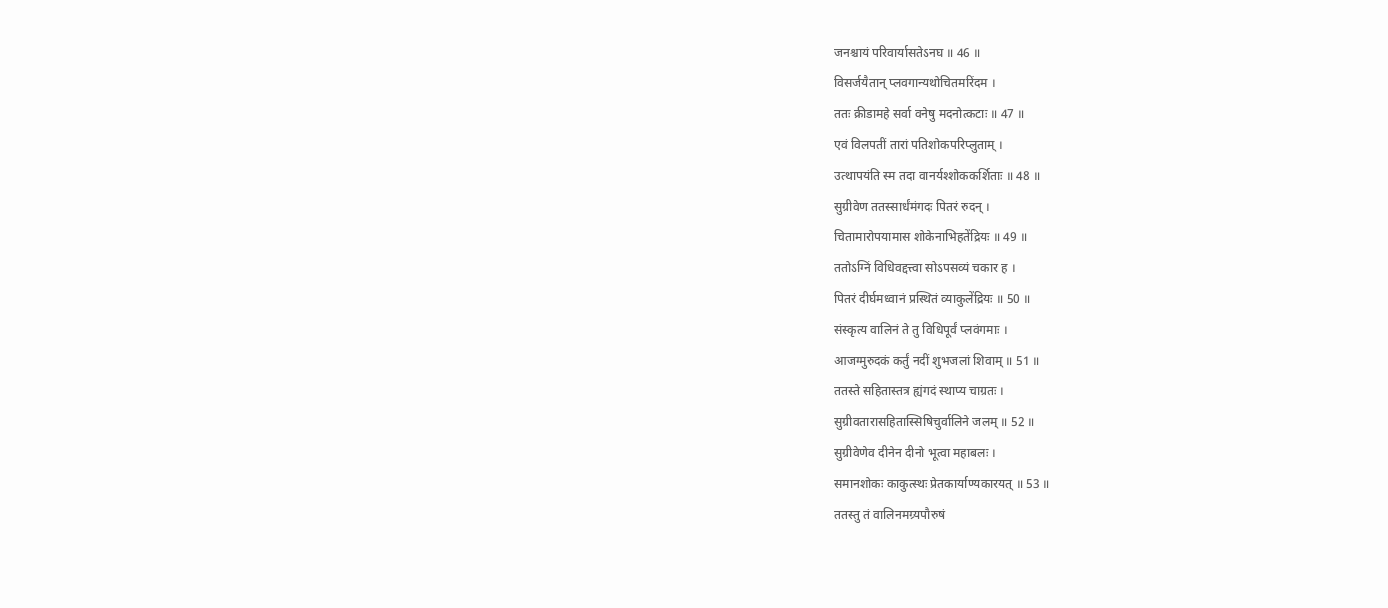जनश्चायं परिवार्यासतेऽनघ ॥ 46 ॥
विसर्जयैतान् प्लवगान्यथोचितमरिंदम ।
ततः क्रीडामहे सर्वा वनेषु मदनोत्कटाः ॥ 47 ॥
एवं विलपतीं तारां पतिशोकपरिप्लुताम् ।
उत्थापयंति स्म तदा वानर्यश्शोककर्शिताः ॥ 48 ॥
सुग्रीवेण ततस्सार्धंमंगदः पितरं रुदन् ।
चितामारोपयामास शोकेनाभिहतेंद्रियः ॥ 49 ॥
ततोऽग्निं विधिवद्दत्त्वा सोऽपसव्यं चकार ह ।
पितरं दीर्घमध्वानं प्रस्थितं व्याकुलेंद्रियः ॥ 50 ॥
संस्कृत्य वालिनं ते तु विधिपूर्वं प्लवंगमाः ।
आजग्मुरुदकं कर्तुं नदीं शुभजलां शिवाम् ॥ 51 ॥
ततस्ते सहितास्तत्र ह्यंगदं स्थाप्य चाग्रतः ।
सुग्रीवतारासहितास्सिषिचुर्वालिने जलम् ॥ 52 ॥
सुग्रीवेणेव दीनेन दीनो भूत्वा महाबलः ।
समानशोकः काकुत्स्थः प्रेतकार्याण्यकारयत् ॥ 53 ॥
ततस्तु तं वालिनमग्र्यपौरुषं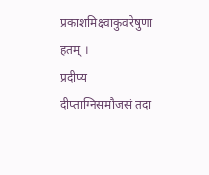प्रकाशमिक्ष्वाकुवरेषुणा हतम् ।
प्रदीप्य दीप्ताग्निसमौजसं तदा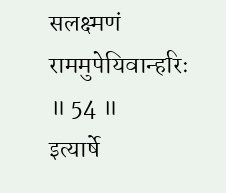सलक्ष्मणं राममुपेयिवान्हरिः ॥ 54 ॥
इत्यार्षे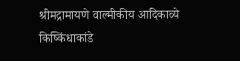श्रीमद्रामायणे वाल्मीकीय आदिकाव्ये किष्किंधाकांडे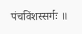पंचविंशस्सर्गः ॥